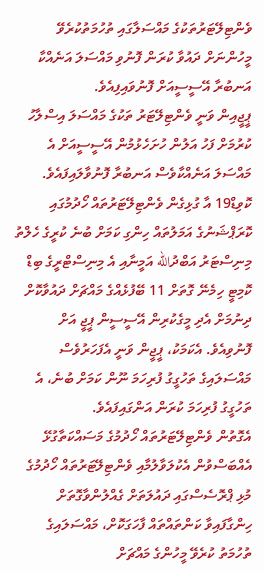ވެންޓިލޭޓަރުތަކުގެ މައްސަލާގައި ތުހުމަތުކުރެވޭ މީހުންނަށް ދައުވާ ކުރަން ފޮނުވި މައްސަލަ އަނެއްކާ އަނބުރާ އޭސީސީއަށް ފޮނުވައިފިއެވެ.
ޕީޖީއިން ވަނީ ވެންޓިލޭޓަރު ތަކުގެ މައްސަލަ އިސްލާހު ކުރުމަށް ފަހު އަލުން ހުށަހެޅުމުން އޭސީސީއަށް އެ މައްސަލަ އަނެއްކާވެސް އަނބުރާ ފޮނުވާލައިފައެވެ.
ކޮވިޑް19 އާ ގުޅިގެން ވެންޓިލޭޓަރުތައް ހޯދުމުގައި ކޮރަޕްޝަނުގެ އަމަލުތައް ހިންގި ކަމަށް ބުނެ ކުރީގެ ހެލްތު މިނިސްޓަރު އަބްދުالله އަމީނާއި އެ މިނިސްޓްރީގެ ބިޑް ކޮމިޓީ ހިމެނޭ ގޮތަށް 11 ބޭފުޅެއްގެ މައްޗަށް ދައުވާކޮށް ދިނުމަށް އެދި މީގެކުރިން އޭސީސީން ޕީޖީ އަށް ފޮނުވިއެވެ. އެކަމަކު، ޕީޖީން ވަނީ އެފަހަރުވެސް މައްސަލައިގެ ތަހުގީގު ފުރިހަމަ ނޫން ކަމަށް ބުނެ، އެ ތަހުގީގު ފުރިހަމަ ކުރަން އަންގައިފައެވެ.
އެގޮތުން ވެންޓިލޭޓަރުތައް ހޯދުމުގެ މަސައްކަތާގުޅޭ އެއްބަސްވުން އެކުލަވާލުމާއި ވެންޓިލޭޓަރުތައް ހޯދުމުގެ މުޅި ޕްރޮސެސްގައި ދައުލަތަށް ގެއްލުންވާގޮތަށް ހިންގާފައިވާ ކަންތައްތައް ފާހަގަކޮށް، މައްސަލައިގެ ތުހުމަތު ކުރެވޭ މީހުންގެ މައްޗަށް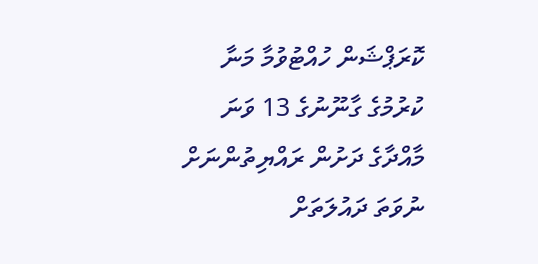ކޮރަޕްޝަން ހުއްޓުވުމާ މަނާ ކުރުމުގެ ގާނޫނުގެ 13 ވަނަ މާއްދާގެ ދަށުން ރައްޔިތުންނަށް ނުވަތަ ދައުލަތަށް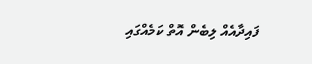ފައިދާއެއް ލިބެން އޮތް ކަމެއްގައި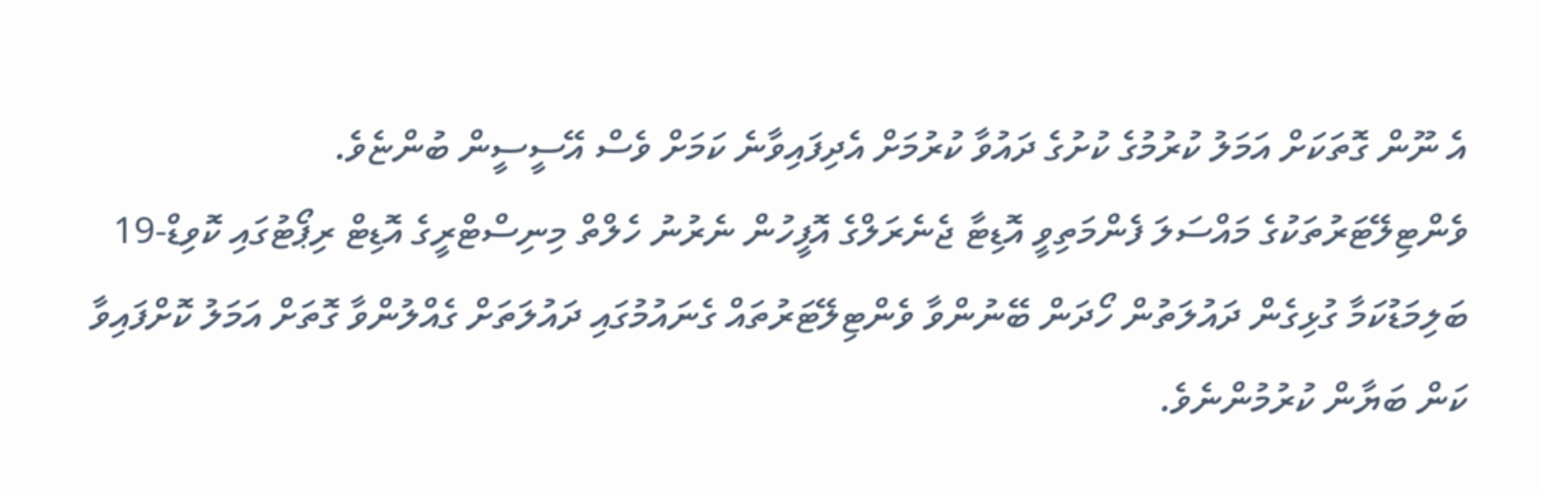އެ ނޫން ގޮތަކަށް އަމަލު ކުރުމުގެ ކުށުގެ ދައުވާ ކުރުމަށް އެދިފައިވާނެ ކަމަށް ވެސް އޭސީސީން ބުންޏެވެ.
ވެންޓިލޭޓަރުތަކުގެ މައްސަލަ ފެންމަތިވީ އޮޑިޓާ ޖެނެރަލްގެ އޮފީހުން ނެރުނު ހެލްތް މިނިސްޓްރީގެ އޮޑިޓް ރިޕޯޓުގައި ކޮވިޑް-19 ބަލިމަޑުކަމާ ގުޅިގެން ދައުލަތުން ހޯދަން ބޭނުންވާ ވެންޓިލޭޓަރުތައް ގެނައުމުގައި ދައުލަތަށް ގެއްލުންވާ ގޮތަށް އަމަލު ކޮށްފައިވާ ކަން ބަޔާން ކުރުމުންނެވެ.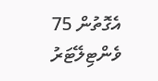އެގޮތުން 75 ވެންޓިލޭޓަރު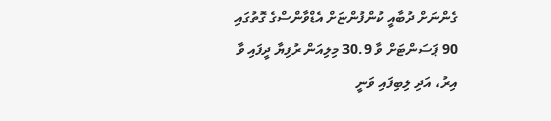ގެންނަށް ދުބާއީ ކުންފުންޏަށް އެޑްވާންސްގެ ގޮތުގައި 90 ޕަސަންޓަށް ވާ 30.9 މިލިއަން ރުފިޔާ ދީފައި ވާ އިރު، އަދި ލިބިފައި ވަނީ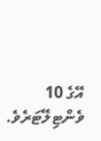އޭގެ 10 ވެންޓިލޭޓަރެވެ.